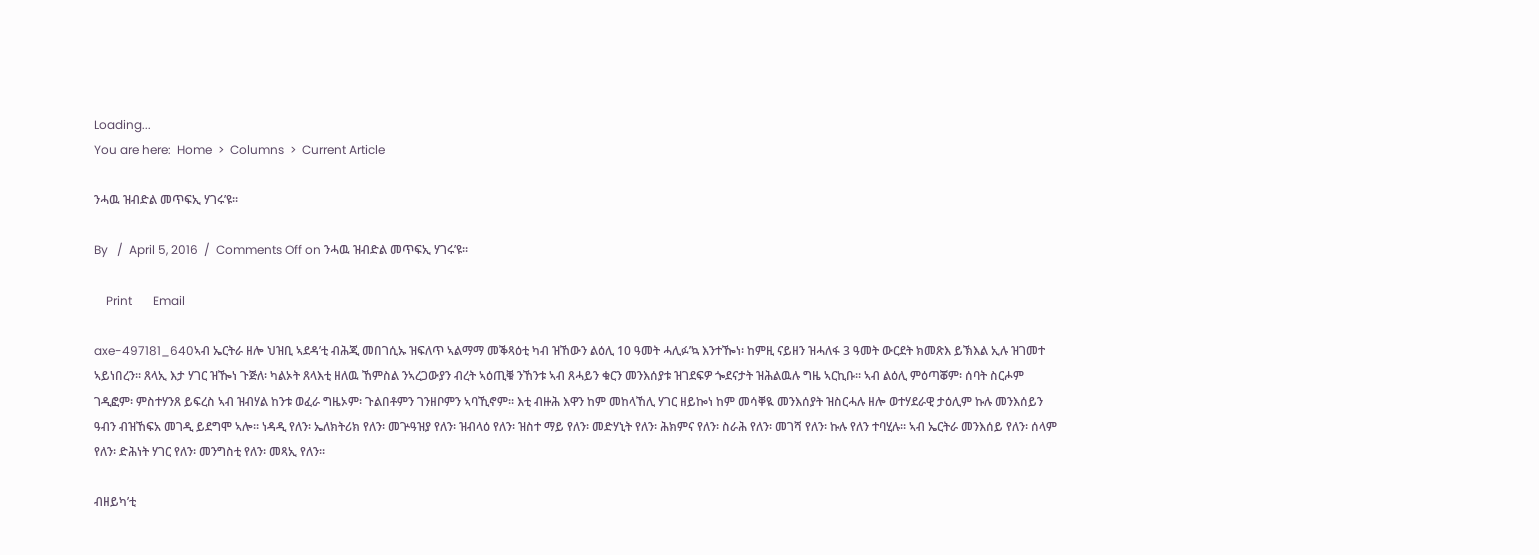Loading...
You are here:  Home  >  Columns  >  Current Article

ንሓዉ ዝብድል መጥፍኢ ሃገሩ’ዩ።

By   /  April 5, 2016  /  Comments Off on ንሓዉ ዝብድል መጥፍኢ ሃገሩ’ዩ።

    Print       Email

axe-497181_640ኣብ ኤርትራ ዘሎ ህዝቢ ኣደዳ’ቲ ብሕጂ መበገሲኡ ዝፍለጥ ኣልማማ መቕጻዕቲ ካብ ዝኸውን ልዕሊ 10 ዓመት ሓሊፉ’ኳ እንተዀነ፡ ከምዚ ናይዘን ዝሓለፋ 3 ዓመት ውርደት ክመጽእ ይኽእል ኢሉ ዝገመተ ኣይነበረን። ጸላኢ እታ ሃገር ዝዀነ ጉጅለ፡ ካልኦት ጸላእቲ ዘለዉ ኸምስል ንኣረጋውያን ብረት ኣዕጢቑ ንኸንቱ ኣብ ጸሓይን ቁርን መንእሰያቱ ዝገደፍዎ ጐደናታት ዝሕልዉሉ ግዜ ኣርኪቡ። ኣብ ልዕሊ ምዕጣቖም፡ ሰባት ስርሖም ገዲፎም፡ ምስተሃንጸ ይፍረስ ኣብ ዝብሃል ከንቱ ወፈራ ግዜኦም፡ ጉልበቶምን ገንዘቦምን ኣባኺኖም። እቲ ብዙሕ እዋን ከም መከላኸሊ ሃገር ዘይኰነ ከም መሳቐዪ መንእሰያት ዝስርሓሉ ዘሎ ወተሃደራዊ ታዕሊም ኩሉ መንእሰይን ዓብን ብዝኸፍአ መገዲ ይደግሞ ኣሎ። ነዳዲ የለን፡ ኤለክትሪክ የለን፡ መጕዓዝያ የለን፡ ዝብላዕ የለን፡ ዝስተ ማይ የለን፡ መድሃኒት የለን፡ ሕክምና የለን፡ ስራሕ የለን፡ መገሻ የለን፡ ኩሉ የለን ተባሂሉ። ኣብ ኤርትራ መንእሰይ የለን፡ ሰላም የለን፡ ድሕነት ሃገር የለን፡ መንግስቲ የለን፡ መጻኢ የለን።

ብዘይካ’ቲ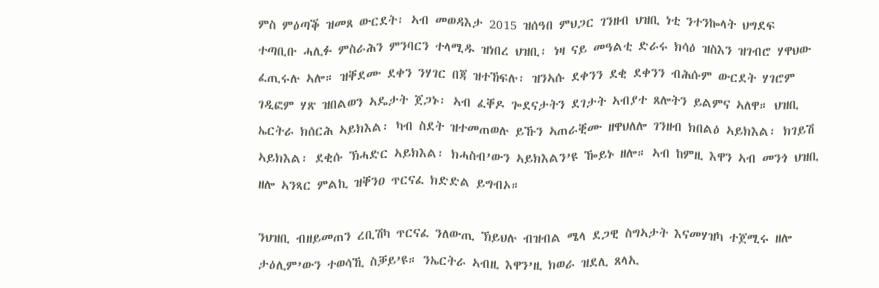ምስ ምዕጣቕ ዝመጸ ውርደት፡ ኣብ መወዳእታ 2015 ዝሰዓበ ምህጋር ገንዘብ ህዝቢ ነቲ ንተንኰላት ህግደፍ ተጣቢቡ ሓሊፉ ምስራሕን ምንባርን ተላሚዱ ዝነበረ ህዝቢ፡ ነዛ ናይ መዓልቲ ድራሩ ክሳዕ ዝስእን ዝገብሮ ሃዋህው ፈጢሩሉ ኣሎ። ዝቐደሙ ደቀን ንሃገር በጃ ዝተኸፍሉ፡ ዝንኣሱ ደቀንን ደቂ ደቀንን ብሕሱም ውርደት ሃገሮም ገዲፎም ሃጽ ዝበልወን ኣዴታት ጀጋኑ፡ ኣብ ፈቐዶ ጐደናታትን ደገታት ኣብያተ ጸሎትን ይልምና ኣለዋ። ህዝቢ ኤርትራ ክሰርሕ ኣይክእል፡ ካብ ስደት ዝተመጠወሉ ይኹን ኣጠራቒሙ ዘዋህለሎ ገንዘብ ክበልዕ ኣይክእል፡ ክገይሽ ኣይክእል፡ ደቂሱ ኽሓድር ኣይክእል፡ ክሓስብ’ውን ኣይክእልን’ዩ ዀይኑ ዘሎ። ኣብ ከምዚ እዋን ኣብ መንጎ ህዝቢ ዘሎ ኣንጻር ምልኪ ዝቐንዐ ጥርናፈ ክድድል ይግብኦ።

ንህዝቢ ብዘይመጠን ረቢሽካ ጥርናፈ ንለውጢ ኽይህሉ ብዝብል ሜላ ደጋዊ ስግኣታት እናመሃዝካ ተጀሚሩ ዘሎ ታዕሊም’ውን ተወሳኺ ስቓይ’ዩ። ንኤርትራ ኣብዚ እዋን’ዚ ክወራ ዝደሊ ጸላኢ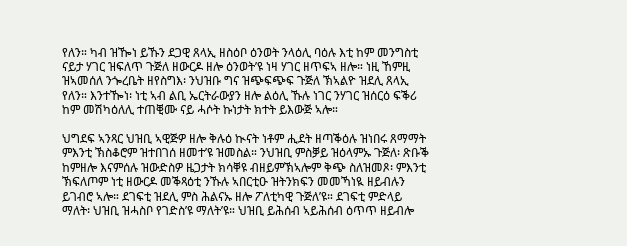የለን። ካብ ዝዀነ ይኹን ደጋዊ ጸላኢ ዘስዕቦ ዕንወት ንላዕሊ ባዕሉ እቲ ከም መንግስቲ ናይታ ሃገር ዝፍለጥ ጉጅለ ዘውርዶ ዘሎ ዕንወት’ዩ ነዛ ሃገር ዘጥፍኣ ዘሎ። ነዚ ኸምዚ ዝኣመሰለ ንጐረቤት ዘየስግእ፡ ንህዝቡ ግና ዝጭፍጭፍ ጉጅለ ኽኣልዮ ዝደሊ ጸላኢ የለን። እንተዀነ፡ ነቲ ኣብ ልቢ ኤርትራውያን ዘሎ ልዕሊ ኹሉ ነገር ንሃገር ዝሰርዕ ፍቕሪ ከም መሽካዕለሊ ተጠቒሙ ናይ ሓሶት ኩነታት ክተት ይእውጅ ኣሎ።

ህግደፍ ኣንጻር ህዝቢ ኣዊጅዎ ዘሎ ቅሉዕ ኲናት ነቶም ሒደት ዘጣቕዕሉ ዝነበሩ ጸማማት ምእንቲ ኽስቆሮም ዝተበገሰ ዘመተ’ዩ ዝመስል። ንህዝቢ ምስቓይ ዝዕላምኡ ጉጅለ፡ ጽቡቕ ከምዘሎ እናምሰሉ ዝውድስዎ ዜጋታት ክሳቐዩ ብዘይምኽኣሎም ቅጭ ስለዝመጾ፡ ምእንቲ ኽፍለጦም ነቲ ዘውርዶ መቕጻዕቲ ንኹሉ ኣበርቲዑ ዝትንክፍን መመኻነዪ ዘይብሉን ይገብሮ ኣሎ። ደገፍቲ ዝደሊ ምስ ሕልናኡ ዘሎ ፖለቲካዊ ጉጅለ’ዩ። ደገፍቲ ምድላይ ማለት፡ ህዝቢ ዝሓስቦ የገድስ’ዩ ማለት’ዩ። ህዝቢ ይሕሰብ ኣይሕሰብ ዕጥጥ ዘይብሎ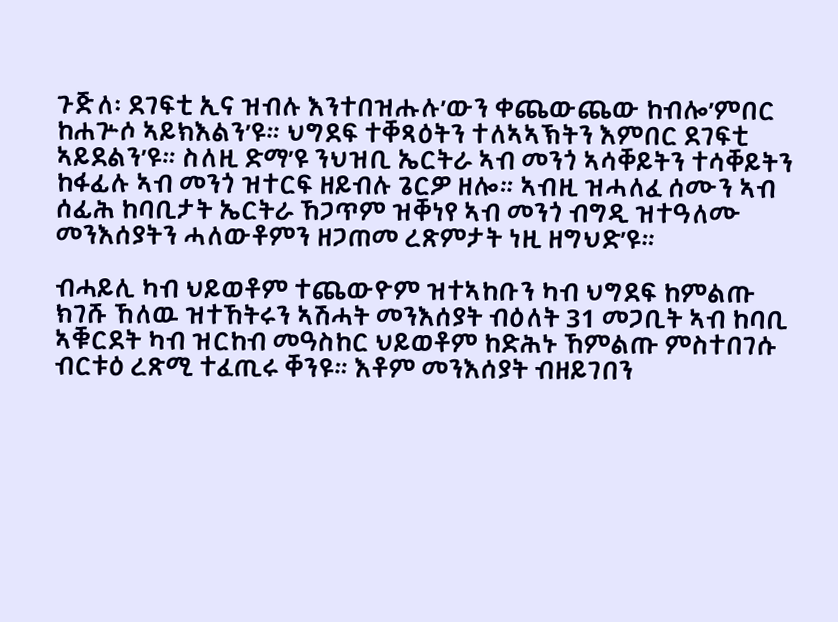ጉጅለ፡ ደገፍቲ ኢና ዝብሉ እንተበዝሑሉ’ውን ቀጨውጨው ከብሎ’ምበር ከሐጕሶ ኣይክእልን’ዩ። ህግደፍ ተቐጻዕትን ተለኣኣኽትን እምበር ደገፍቲ ኣይደልን’ዩ። ስለዚ ድማ’ዩ ንህዝቢ ኤርትራ ኣብ መንጎ ኣሳቐይትን ተሳቐይትን ከፋፊሉ ኣብ መንጎ ዝተርፍ ዘይብሉ ጌርዎ ዘሎ። ኣብዚ ዝሓለፈ ሰሙን ኣብ ሰፊሕ ከባቢታት ኤርትራ ኸጋጥም ዝቐነየ ኣብ መንጎ ብግዲ ዝተዓለሙ መንእሰያትን ሓለውቶምን ዘጋጠመ ረጽምታት ነዚ ዘግህድ’ዩ።

ብሓይሊ ካብ ህይወቶም ተጨውዮም ዝተኣከቡን ካብ ህግደፍ ከምልጡ ክገሹ ኸለዉ ዝተኸትሩን ኣሽሓት መንእሰያት ብዕለት 31 መጋቢት ኣብ ከባቢ ኣቑርደት ካብ ዝርከብ መዓስከር ህይወቶም ከድሕኑ ኸምልጡ ምስተበገሱ ብርቱዕ ረጽሚ ተፈጢሩ ቐንዩ። እቶም መንእሰያት ብዘይገበን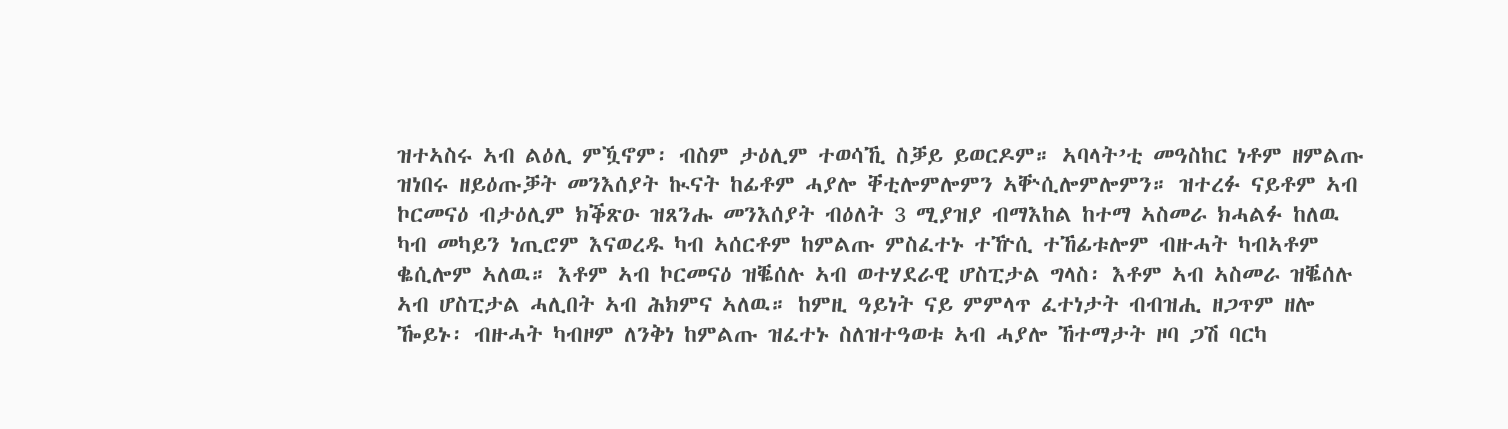ዝተኣስሩ ኣብ ልዕሊ ምዃኖም፡ ብስም ታዕሊም ተወሳኺ ስቓይ ይወርዶም። ኣባላት’ቲ መዓስከር ነቶም ዘምልጡ ዝነበሩ ዘይዕጡቓት መንእሰያት ኲናት ከፊቶም ሓያሎ ቐቲሎምሎምን ኣቝሲሎምሎምን። ዝተረፉ ናይቶም ኣብ ኮርመናዕ ብታዕሊም ክቕጽዑ ዝጸንሑ መንእሰያት ብዕለት 3 ሚያዝያ ብማእከል ከተማ ኣስመራ ክሓልፉ ከለዉ ካብ መካይን ነጢሮም እናወረዱ ካብ ኣሰርቶም ከምልጡ ምስፈተኑ ተዅሲ ተኸፊቱሎም ብዙሓት ካብኣቶም ቈሲሎም ኣለዉ። እቶም ኣብ ኮርመናዕ ዝቘሰሉ ኣብ ወተሃደራዊ ሆስፒታል ግላስ፡ እቶም ኣብ ኣስመራ ዝቘሰሉ ኣብ ሆስፒታል ሓሊበት ኣብ ሕክምና ኣለዉ። ከምዚ ዓይነት ናይ ምምላጥ ፈተነታት ብብዝሒ ዘጋጥም ዘሎ ዀይኑ፡ ብዙሓት ካብዞም ለንቅነ ከምልጡ ዝፈተኑ ስለዝተዓወቱ ኣብ ሓያሎ ኸተማታት ዞባ ጋሽ ባርካ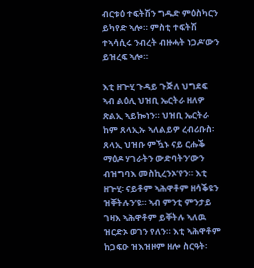ብርቱዕ ተፍትሽን ግዱድ ምዕስካርን ይካየድ ኣሎ። ምስቲ ተፍትሽ ተኣሳሲሩ ንብረት ብዙሓት ነጋዶ’ውን ይዝረፍ ኣሎ።

እቲ ዘጕሂ ጉዳይ ጉጅለ ህግደፍ ኣብ ልዕሊ ህዝቢ ኤርትራ ዘለዎ ጽልኢ ኣይኰነን። ህዝቢ ኤርትራ ከም ጸላኢኡ ኣለልይዎ ረብሪቡስ፡ ጸላኢ ህዝቡ ምዃኑ ናይ ርሑቕ ማዕዶ ሃገራትን ውድባትን’ውን ብዝግባእ መስኪረንኦ’የን። እቲ ዘጕሂ፡ ናይቶም ኣሕዋቶም ዘሳቕዩን ዝቐትሉን’ዩ። ኣብ ምንቲ ምንታይ ገዛእ ኣሕዋቶም ይቐትሉ ኣለዉ ዝርድኦ ወገን የለን። እቲ ኣሕዋቶም ከጋፍዑ ዝእዝዞም ዘሎ ስርዓት፡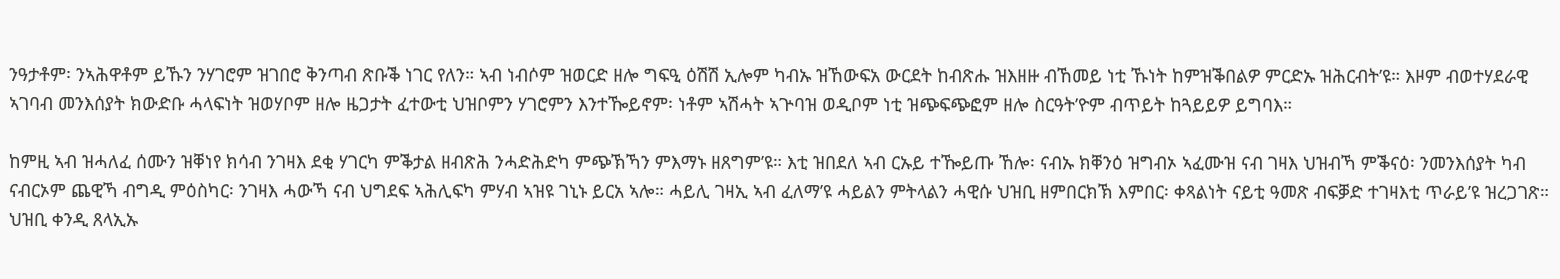ንዓታቶም፡ ንኣሕዋቶም ይኹን ንሃገሮም ዝገበሮ ቅንጣብ ጽቡቕ ነገር የለን። ኣብ ነብሶም ዝወርድ ዘሎ ግፍዒ ዕሽሽ ኢሎም ካብኡ ዝኸውፍአ ውርደት ከብጽሑ ዝእዘዙ ብኸመይ ነቲ ኹነት ከምዝቕበልዎ ምርድኡ ዝሕርብት’ዩ። እዞም ብወተሃደራዊ ኣገባብ መንእሰያት ክውድቡ ሓላፍነት ዝወሃቦም ዘሎ ዜጋታት ፈተውቲ ህዝቦምን ሃገሮምን እንተዀይኖም፡ ነቶም ኣሽሓት ኣጕባዝ ወዲቦም ነቲ ዝጭፍጭፎም ዘሎ ስርዓት’ዮም ብጥይት ከጓይይዎ ይግባእ።

ከምዚ ኣብ ዝሓለፈ ሰሙን ዝቐነየ ክሳብ ንገዛእ ደቂ ሃገርካ ምቕታል ዘብጽሕ ንሓድሕድካ ምጭኽኻን ምእማኑ ዘጸግም’ዩ። እቲ ዝበደለ ኣብ ርኡይ ተዀይጡ ኸሎ፡ ናብኡ ክቐንዕ ዝግብኦ ኣፈሙዝ ናብ ገዛእ ህዝብኻ ምቕናዕ፡ ንመንእሰያት ካብ ናብርኦም ጨዊኻ ብግዲ ምዕስካር፡ ንገዛእ ሓውኻ ናብ ህግደፍ ኣሕሊፍካ ምሃብ ኣዝዩ ገኒኑ ይርአ ኣሎ። ሓይሊ ገዛኢ ኣብ ፈለማ’ዩ ሓይልን ምትላልን ሓዊሱ ህዝቢ ዘምበርክኽ እምበር፡ ቀጻልነት ናይቲ ዓመጽ ብፍቓድ ተገዛእቲ ጥራይ’ዩ ዝረጋገጽ። ህዝቢ ቀንዲ ጸላኢኡ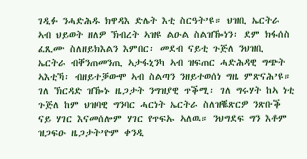ገዲፉ ንሓድሕዱ ክዋዳእ ድሌት እቲ ስርዓት’ዩ። ህዝቢ ኤርትራ ኣብ ህይወት ዘለዎ ኽብረት ኣዝዩ ልዑል ስልዝዀነን፡ ደም ክፋሰስ ፈጺሙ ስለዘይክእልን እምበር፡ መደብ ናይቲ ጉጅለ ንህዝቢ ኤርትራ ብቐንጠመንጢ ኣታፋኒንካ ኣብ ዝፍጠር ሓድሕዳዊ ግጭት ኣእቲኻ፡ ብዘይተቓውሞ ኣብ ስልጣን ንዘይተወሰነ ግዜ ምጽናሕ’ዩ። ገለ ኽርዳድ ዝዀኑ ዜጋታት ንግዝያዊ ጥቕሚ፡ ገለ ግሩሃት ከኣ ነቲ ጉጅለ ከም ህዝባዊ ግንባር ሓርነት ኤርትራ ስለዝቘጽርዎ ንጽቡቕ ናይ ሃገር እናመሰሎም ሃገር የጥፍኡ ኣለዉ። ንህግደፍ ግን እቶም ዝጋፍዑ ዜጋታት’ዮም ቀንዲ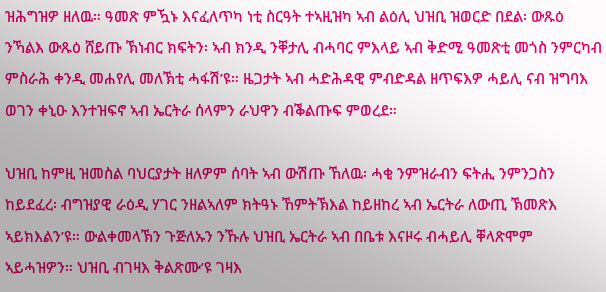ዝሕግዝዎ ዘለዉ። ዓመጽ ምዃኑ እናፈለጥካ ነቲ ስርዓት ተኣዚዝካ ኣብ ልዕሊ ህዝቢ ዝወርድ በደል፡ ውጹዕ ንኻልእ ውጹዕ ሸይጡ ኽነብር ክፍትን፡ ኣብ ክንዲ ንቐታሊ ብሓባር ምእላይ ኣብ ቅድሚ ዓመጽቲ መጎስ ንምርካብ ምስራሕ ቀንዲ መሐየሊ መለኽቲ ሓፋሽ’ዩ። ዜጋታት ኣብ ሓድሕዳዊ ምብድዳል ዘጥፍእዎ ሓይሊ ናብ ዝግባእ ወገን ቀኒዑ እንተዝፍኖ ኣብ ኤርትራ ሰላምን ራህዋን ብቕልጡፍ ምወረደ።

ህዝቢ ከምዚ ዝመስል ባህርያታት ዘለዎም ሰባት ኣብ ውሽጡ ኸለዉ፡ ሓቂ ንምዝራብን ፍትሒ ንምንጋስን ከይደፈረ፡ ብግዝያዊ ራዕዲ ሃገር ንዘልኣለም ክትዓኑ ኸምትኽእል ከይዘከረ ኣብ ኤርትራ ለውጢ ኽመጽእ ኣይክእልን’ዩ። ውልቀመላኽን ጉጅለኡን ንኹሉ ህዝቢ ኤርትራ ኣብ በቤቱ እናዞሩ ብሓይሊ ቐላጽሞም ኣይሓዝዎን። ህዝቢ ብገዛእ ቅልጽሙ’ዩ ገዛእ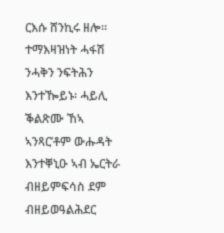ርእሱ ሸንኪሩ ዘሎ። ተማእዛዝነት ሓፋሽ ንሓቅን ንፍትሕን እንተዀይኑ፡ ሓይሊ ቕልጽሙ ኸኣ ኣንጻር’ቶም ውሑዳት እንተቐኒዑ ኣብ ኤርትራ ብዘይምፍሳስ ደም ብዘይወዓልሕደር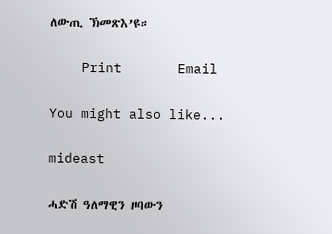ለውጢ ኽመጽእ’ዩ።

    Print       Email

You might also like...

mideast

ሓድሽ ዓለማዊን ዞባውን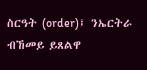ስርዓት (order)፤ ንኤርትራ ብኸመይ ይጸልዋ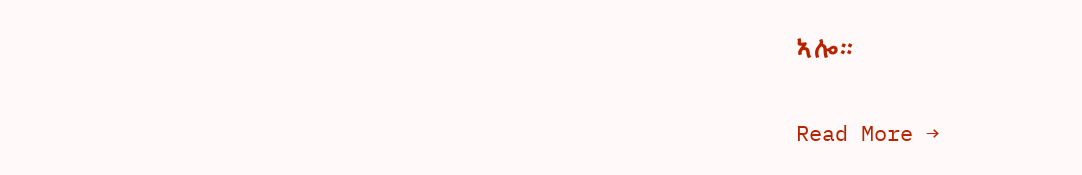ኣሎ።

Read More →